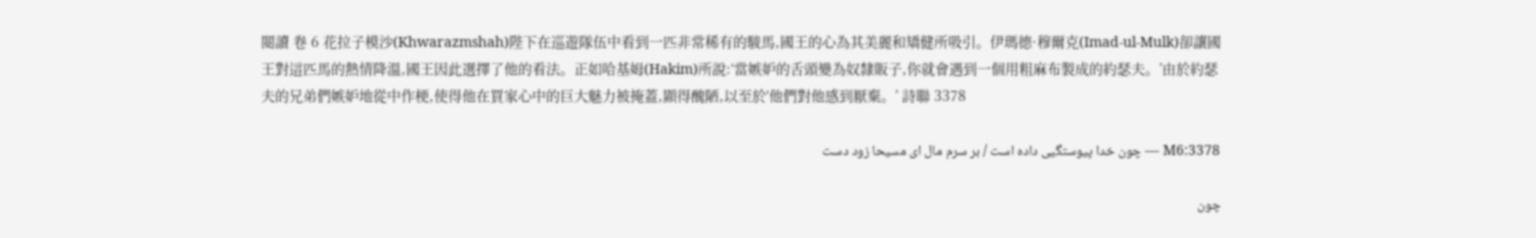閱讀 卷 6 花拉子模沙(Khwarazmshah)陛下在巡遊隊伍中看到一匹非常稀有的駿馬,國王的心為其美麗和矯健所吸引。伊瑪德·穆爾克(Imad-ul-Mulk)卻讓國王對這匹馬的熱情降溫,國王因此選擇了他的看法。正如哈基姆(Hakim)所說:‘當嫉妒的舌頭變為奴隸販子,你就會遇到一個用粗麻布製成的約瑟夫。’由於約瑟夫的兄弟們嫉妒地從中作梗,使得他在買家心中的巨大魅力被掩蓋,顯得醜陋,以至於‘他們對他感到厭棄。’ 詩聯 3378

M6:3378 — چون خدا پیوستگیی داده است / بر سرم مال ای مسیحا زود دست

چون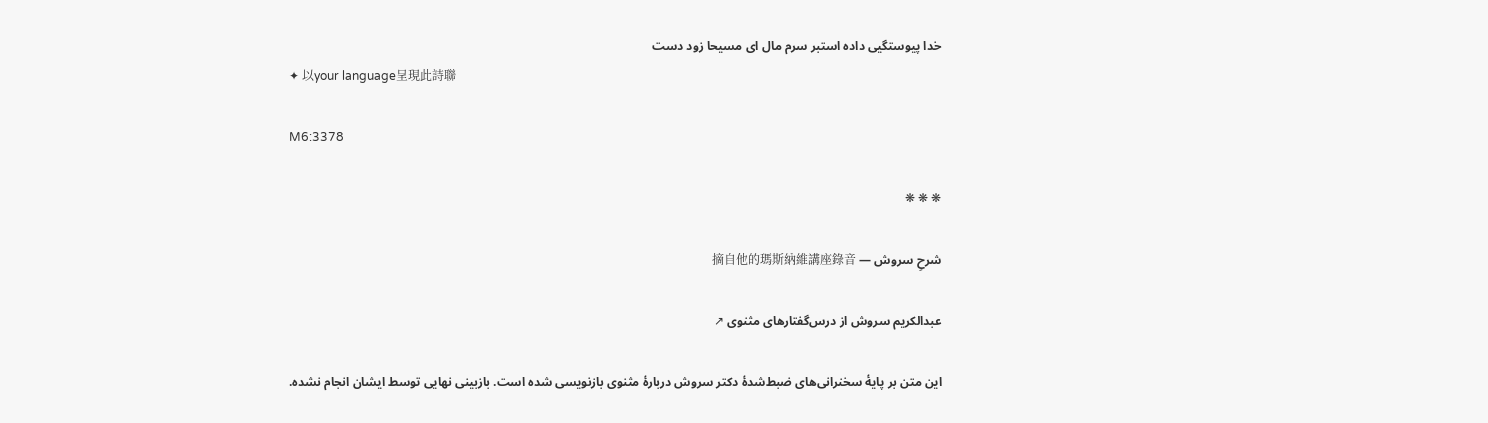خدا پیوستگیی داده استبر سرم مال ای مسیحا زود دست
✦ 以your language呈現此詩聯

M6:3378

❋ ❋ ❋

شرحِ سروش — 摘自他的瑪斯納維講座錄音

عبدالکریم سروش از درس‌گفتارهای مثنوی ↗

این متن بر پایهٔ سخنرانی‌های ضبط‌شدهٔ دکتر سروش دربارهٔ مثنوی بازنویسی شده است. بازبینی نهایی توسط ایشان انجام نشده.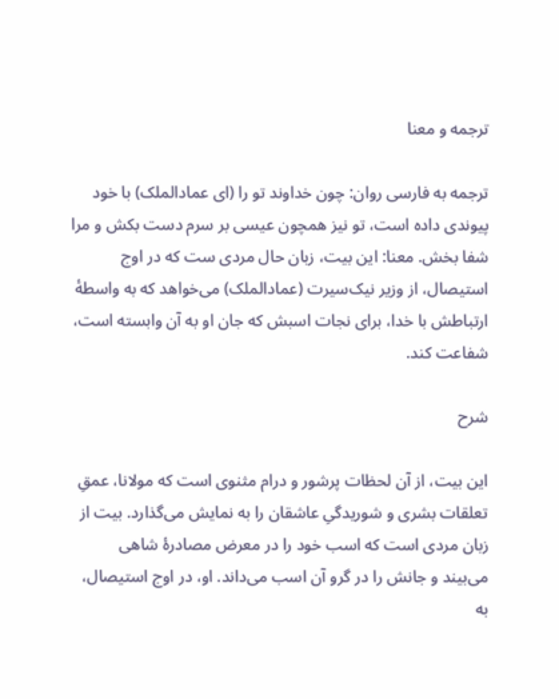ترجمه و معنا

ترجمه به فارسی روان: چون خداوند تو را (ای عمادالملک) با خود پیوندی داده است، تو نیز همچون عیسی بر سرم دست بکش و مرا شفا بخش. معنا: این بیت، زبان حال مردی ست که در اوج استیصال، از وزیر نیک‌سیرت (عمادالملک) می‌خواهد که به واسطهٔ ارتباطش با خدا، برای نجات اسبش که جان او به آن وابسته است، شفاعت کند.

شرح

این بیت، از آن لحظات پرشور و درام مثنوی است که مولانا، عمقِ تعلقات بشری و شوریدگیِ عاشقان را به نمایش می‌گذارد. بیت از زبان مردی است که اسب خود را در معرض مصادرهٔ شاهی می‌بیند و جانش را در گرو آن اسب می‌داند. او، در اوج استیصال، به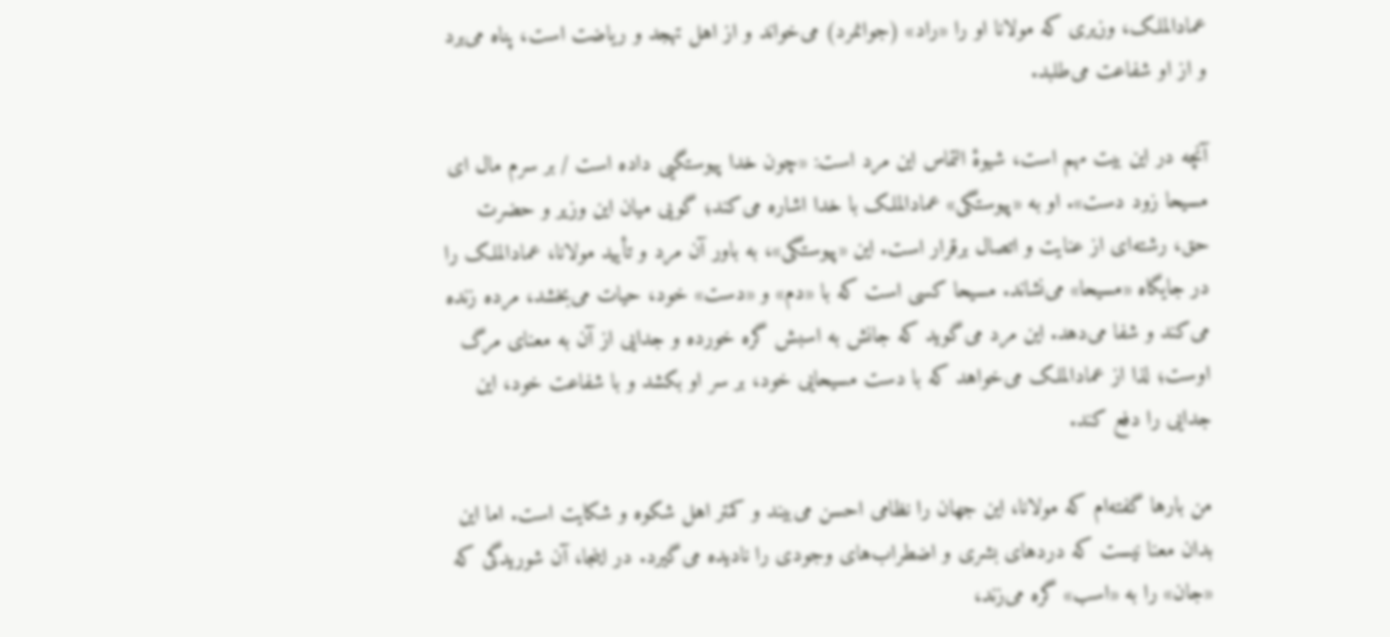عمادالملک، وزیری که مولانا او را «راد» (جوانمرد) می‌خواند و از اهل تهجد و ریاضت است، پناه می‌برد و از او شفاعت می‌طلبد.

آنچه در این بیت مهم است، شیوهٔ التماس این مرد است: «چون خدا پیوستگیی داده است / بر سرم مال ای مسیحا زود دست». او به «پیوستگی» عمادالملک با خدا اشاره می‌کند؛ گویی میان این وزیر و حضرت حق، رشته‌ای از عنایت و اتصال برقرار است. این «پیوستگی»، به باور آن مرد و تأیید مولانا، عمادالملک را در جایگاه «مسیحا» می‌نشاند. مسیحا کسی است که با «دم» و «دست» خود، حیات می‌بخشد، مرده زنده می‌کند و شفا می‌دهد. این مرد می‌گوید که جانش به اسبش گره خورده و جدایی از آن به معنای مرگ اوست؛ لذا از عمادالملک می‌خواهد که با دست مسیحایی خود، بر سر او بکشد و با شفاعت خود، این جدایی را دفع کند.

من بارها گفته‌ام که مولانا، این جهان را نظامی احسن می‌بیند و کمتر اهل شکوه و شکایت است. اما این بدان معنا نیست که دردهای بشری و اضطراب‌های وجودی را نادیده می‌گیرد. در اینجا، آن شوریدگی که «جان» را به «اسب» گره می‌زند،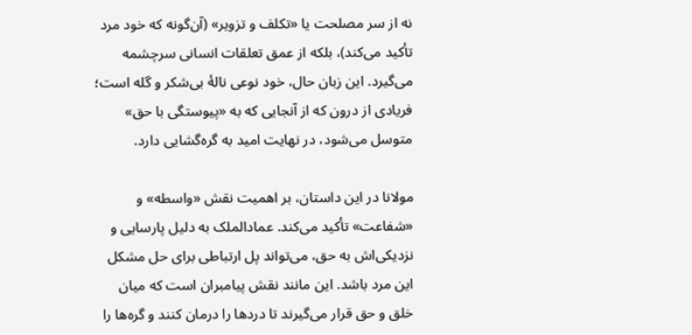نه از سر مصلحت یا «تکلف و تزویر» (آن‌گونه که خود مرد تأکید می‌کند)، بلکه از عمق تعلقات انسانی سرچشمه می‌گیرد. این زبان حال، خود نوعی نالهٔ بی‌شکر و گله است؛ فریادی از درون که از آنجایی که به «پیوستگی با حق» متوسل می‌شود، در نهایت امید به گره‌گشایی دارد.

مولانا در این داستان، بر اهمیت نقش «واسطه» و «شفاعت» تأکید می‌کند. عمادالملک به دلیل پارسایی و نزدیکی‌اش به حق، می‌تواند پل ارتباطی برای حل مشکل این مرد باشد. این مانند نقش پیامبران است که میان خلق و حق قرار می‌گیرند تا دردها را درمان کنند و گره‌ها را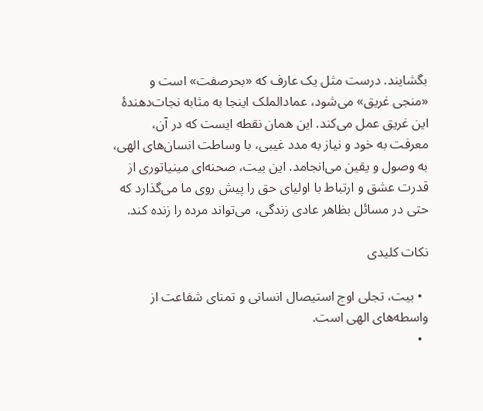بگشایند. درست مثل یک عارف که «بحرصفت» است و «منجی غریق» می‌شود، عمادالملک اینجا به مثابه نجات‌دهندهٔ این غریق عمل می‌کند. این همان نقطه ایست که در آن، معرفت به خود و نیاز به مدد غیبی، با وساطت انسان‌های الهی، به وصول و یقین می‌انجامد. این بیت، صحنه‌ای مینیاتوری از قدرت عشق و ارتباط با اولیای حق را پیش روی ما می‌گذارد که حتی در مسائل بظاهر عادی زندگی، می‌تواند مرده را زنده کند.

نکات کلیدی

  • بیت، تجلی اوج استیصال انسانی و تمنای شفاعت از واسطه‌های الهی است.
  •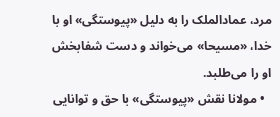مرد، عمادالملک را به دلیل «پیوستگی» او با خدا، «مسیحا» می‌خواند و دست شفابخش او را می‌طلبد.
  • مولانا نقش «پیوستگی» با حق و توانایی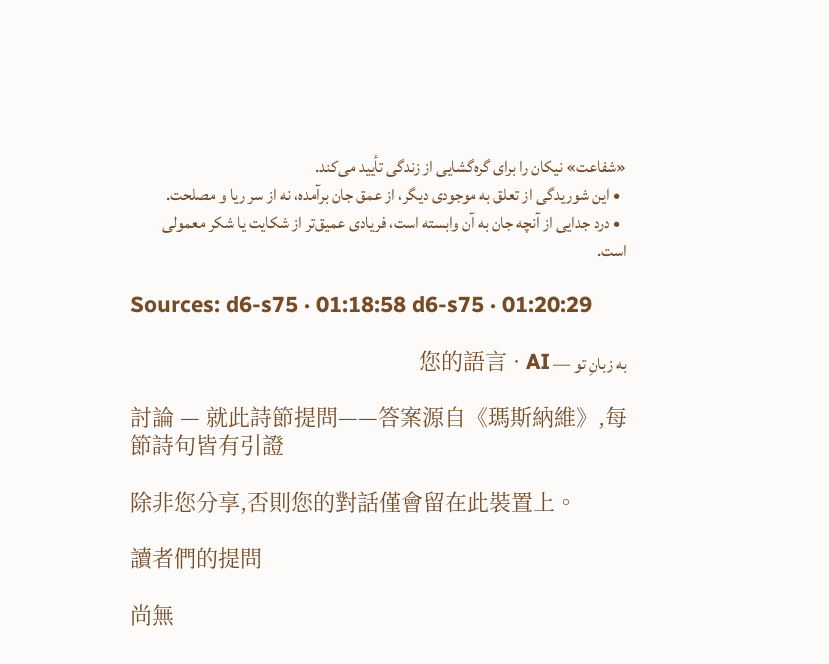«شفاعت» نیکان را برای گره‌گشایی از زندگی تأیید می‌کند.
  • این شوریدگی از تعلق به موجودی دیگر، از عمق جان برآمده، نه از سر ریا و مصلحت.
  • درد جدایی از آنچه جان به آن وابسته است، فریادی عمیق‌تر از شکایت یا شکر معمولی است.

Sources: d6-s75 · 01:18:58 d6-s75 · 01:20:29

به زبانِ تو — 您的語言 · AI

討論 — 就此詩節提問——答案源自《瑪斯納維》,每節詩句皆有引證

除非您分享,否則您的對話僅會留在此裝置上。

讀者們的提問

尚無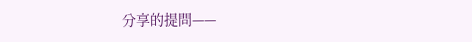分享的提問——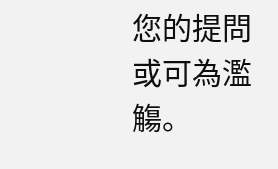您的提問或可為濫觴。